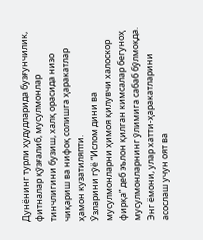Дунёнинг турли ҳудудларида бузғунчилик, фитналар қўзғалиб, мусулмонлар тинчлигини бузиш, халқ орасида низо чиқариш ва нифоқ солишга ҳаракатлар ҳамон кузатиляпти.
Ўзларини гўё “Ислом дини ва мусулмонларни ҳимоя қилувчи халоскор фирқа” деб эълон қилган кимсалар бегуноҳ мусулмонларнинг ўлимига сабаб бўлмоқда. Энг ёмони, улар хатти-ҳаракатларини асослаш учун оят ва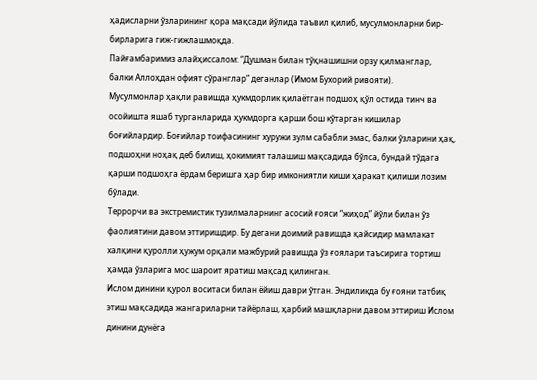ҳадисларни ўзларининг қора мақсади йўлида таъвил қилиб, мусулмонларни бир-бирларига гиж-гижлашмоқда.
Пайғамбаримиз алайҳиссалом: “Душман билан тўқнашишни орзу қилманглар, балки Аллоҳдан офият сўранглар” деганлар (Имом Бухорий ривояти).
Мусулмонлар ҳақли равишда ҳукмдорлик қилаётган подшоҳ қўл остида тинч ва осойишта яшаб турганларида ҳукмдорга қарши бош кўтарган кишилар боғийлардир. Боғийлар тоифасининг хуружи зулм сабабли эмас, балки ўзларини ҳақ, подшоҳни ноҳақ деб билиш, ҳокимият талашиш мақсадида бўлса, бундай тўдага қарши подшоҳга ёрдам беришга ҳар бир имкониятли киши ҳаракат қилиши лозим бўлади.
Террорчи ва экстремистик тузилмаларнинг асосий ғояси “жиҳод” йўли билан ўз фаолиятини давом эттиришдир. Бу дегани доимий равишда қайсидир мамлакат халқини қуролли ҳужум орқали мажбурий равишда ўз ғоялари таъсирига тортиш ҳамда ўзларига мос шароит яратиш мақсад қилинган.
Ислом динини қурол воситаси билан ёйиш даври ўтган. Эндиликда бу ғояни татбиқ этиш мақсадида жангариларни тайёрлаш, ҳарбий машқларни давом эттириш Ислом динини дунёга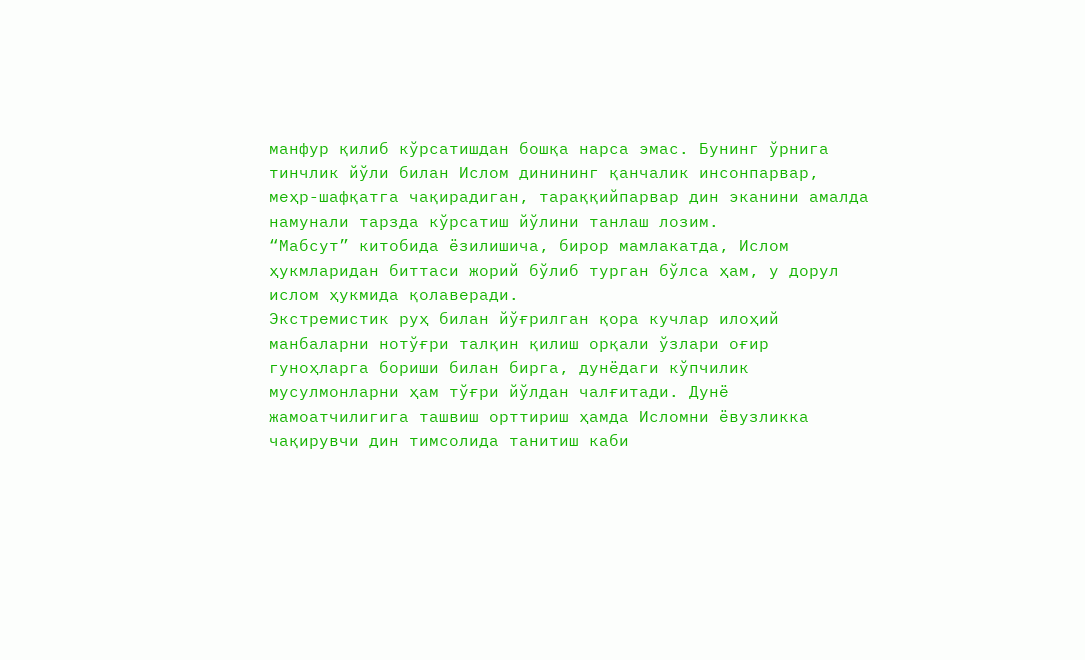манфур қилиб кўрсатишдан бошқа нарса эмас. Бунинг ўрнига тинчлик йўли билан Ислом динининг қанчалик инсонпарвар, меҳр-шафқатга чақирадиган, тараққийпарвар дин эканини амалда намунали тарзда кўрсатиш йўлини танлаш лозим.
“Мабсут” китобида ёзилишича, бирор мамлакатда, Ислом ҳукмларидан биттаси жорий бўлиб турган бўлса ҳам, у дорул ислом ҳукмида қолаверади.
Экстремистик руҳ билан йўғрилган қора кучлар илоҳий манбаларни нотўғри талқин қилиш орқали ўзлари оғир гуноҳларга бориши билан бирга, дунёдаги кўпчилик мусулмонларни ҳам тўғри йўлдан чалғитади. Дунё жамоатчилигига ташвиш орттириш ҳамда Исломни ёвузликка чақирувчи дин тимсолида танитиш каби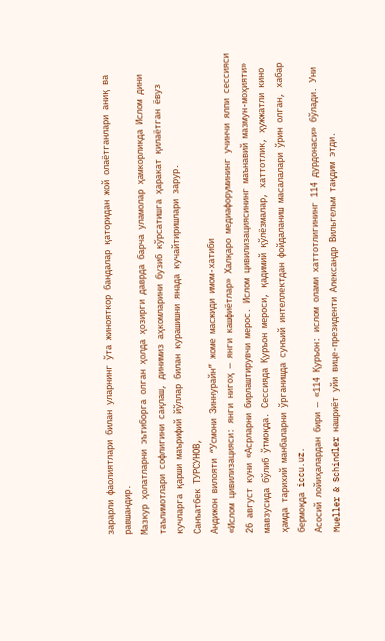зарарли фаолиятлари билан уларнинг ўта жинояткор бандалар қаторидан жой олаётганлари аниқ ва равшандир.
Мазкур ҳолатларни эътиборга олган ҳолда ҳозирги даврда барча уламолар ҳамкорликда Ислом дини таълимотлари софлигини сақлаш, динимиз аҳкомларини бузиб кўрсатишга ҳаракат қилаётган ёвуз кучларга қарши маърифий йўллар билан курашишни янада кучайтиришлари зарур.
Санъатбек ТУРСУНОВ,
Андижон вилояти “Усмони Зиннурайн” жоме масжиди имом-хатиби
«Ислом цивилизацияси: янги нигоҳ — янги кашфиётлар» Халқаро медиафорумининг учинчи ялпи сессияси 26 август куни «Асрларни бирлаштирувчи мерос. Ислом цивилизациясининг маънавий мазмун-моҳияти» мавзусида бўлиб ўтмоқда. Сессияда Қуръон мероси, қадимий қўлёзмалар, хаттотлик, ҳужжатли кино ҳамда тарихий манбаларни ўрганишда сунъий интеллектдан фойдаланиш масалалари ўрин олган, хабар бермоқда iccu.uz.
Асосий лойиҳалардан бири — «114 Қуръон: ислом олами хаттотлигининг 114 дурдонаси» бўлади. Уни Mueller & Schindler нашриёт уйи вице-президенти Александр Вильгельм тақдим этди.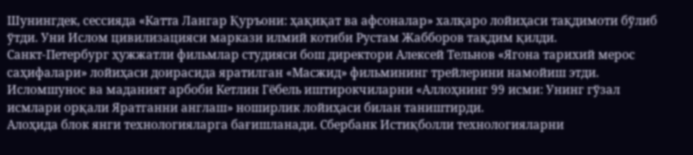Шунингдек, сессияда «Катта Лангар Қуръони: ҳақиқат ва афсоналар» халқаро лойиҳаси тақдимоти бўлиб ўтди. Уни Ислом цивилизацияси маркази илмий котиби Рустам Жабборов тақдим қилди.
Санкт-Петербург ҳужжатли фильмлар студияси бош директори Алексей Тельнов «Ягона тарихий мерос саҳифалари» лойиҳаси доирасида яратилган «Масжид» фильмининг трейлерини намойиш этди. Исломшунос ва маданият арбоби Кетлин Гёбель иштирокчиларни «Аллоҳнинг 99 исми: Унинг гўзал исмлари орқали Яратганни англаш» ноширлик лойиҳаси билан таништирди.
Алоҳида блок янги технологияларга бағишланади. Сбербанк Истиқболли технологияларни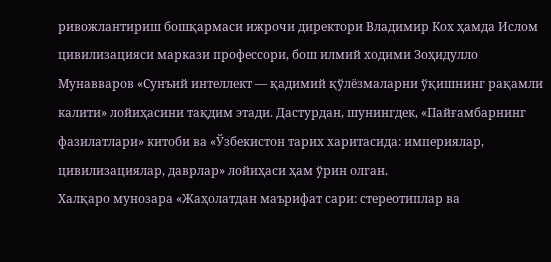ривожлантириш бошқармаси ижрочи директори Владимир Кох ҳамда Ислом цивилизацияси маркази профессори, бош илмий ходими Зоҳидулло Мунавваров «Сунъий интеллект — қадимий қўлёзмаларни ўқишнинг рақамли калити» лойиҳасини тақдим этади. Дастурдан, шунингдек, «Пайғамбарнинг фазилатлари» китоби ва «Ўзбекистон тарих харитасида: империялар, цивилизациялар, даврлар» лойиҳаси ҳам ўрин олган.
Халқаро мунозара «Жаҳолатдан маърифат сари: стереотиплар ва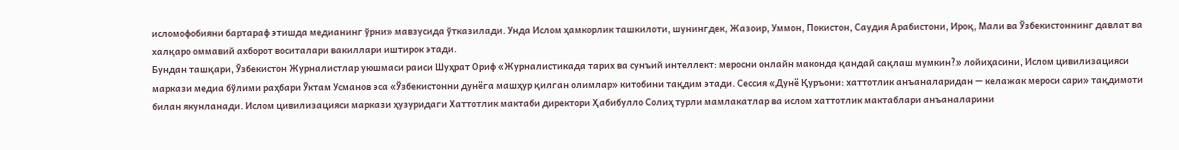исломофобияни бартараф этишда медианинг ўрни» мавзусида ўтказилади. Унда Ислом ҳамкорлик ташкилоти, шунингдек, Жазоир, Уммон, Покистон, Саудия Арабистони, Ироқ, Мали ва Ўзбекистоннинг давлат ва халқаро оммавий ахборот воситалари вакиллари иштирок этади.
Бундан ташқари, Ўзбекистон Журналистлар уюшмаси раиси Шуҳрат Ориф «Журналистикада тарих ва сунъий интеллект: меросни онлайн маконда қандай сақлаш мумкин?» лойиҳасини, Ислом цивилизацияси маркази медиа бўлими раҳбари Ўктам Усманов эса «Ўзбекистонни дунёга машҳур қилган олимлар» китобини тақдим этади. Сессия «Дунё Қуръони: хаттотлик анъаналаридан — келажак мероси сари» тақдимоти билан якунланади. Ислом цивилизацияси маркази ҳузуридаги Хаттотлик мактаби директори Ҳабибулло Солиҳ турли мамлакатлар ва ислом хаттотлик мактаблари анъаналарини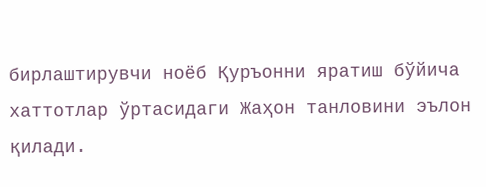бирлаштирувчи ноёб Қуръонни яратиш бўйича хаттотлар ўртасидаги Жаҳон танловини эълон қилади.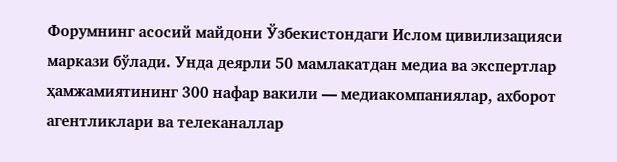Форумнинг асосий майдони Ўзбекистондаги Ислом цивилизацияси маркази бўлади. Унда деярли 50 мамлакатдан медиа ва экспертлар ҳамжамиятининг 300 нафар вакили — медиакомпаниялар, ахборот агентликлари ва телеканаллар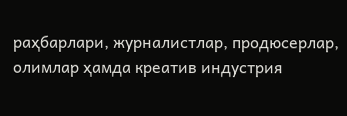раҳбарлари, журналистлар, продюсерлар, олимлар ҳамда креатив индустрия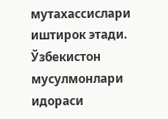мутахассислари иштирок этади.
Ўзбекистон мусулмонлари идораси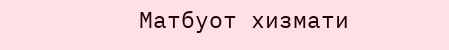Матбуот хизмати